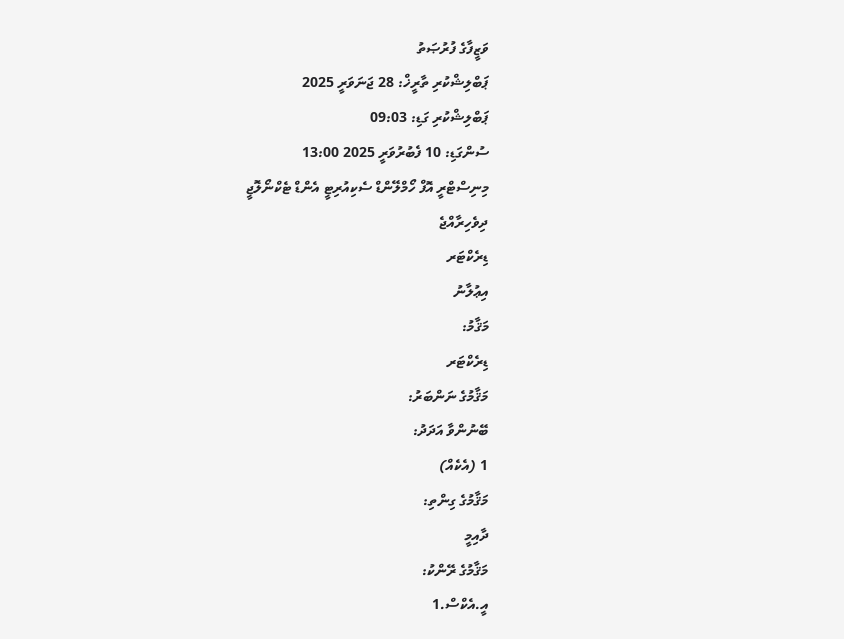ވަޒީފާގެ ފުރުޞަތު
ޕަބްލިޝްކުރި ތާރީޚް: 28 ޖަނަވަރީ 2025
ޕަބްލިޝްކުރި ގަޑި: 09:03
ސުންގަޑި: 10 ފެބުރުވަރީ 2025 13:00
މިނިސްޓްރީ އޮފް ހޯމްލޭންޑް ސެކިއުރިޓީ އެންޑް ޓެކްނޯލޮޖީ
ދިވެހިރާއްޖެ
ޑިރެކްޓަރ
އިޢުލާނު
މަޤާމު:
ޑިރެކްޓަރ
މަޤާމުގެ ނަންބަރު:
ބޭނުންވާ އަދަދު:
1 (އެކެއް)
މަޤާމުގެ ގިންތި:
ދާއިމީ
މަޤާމުގެ ރޭންކު:
އީ.އެކްސް.1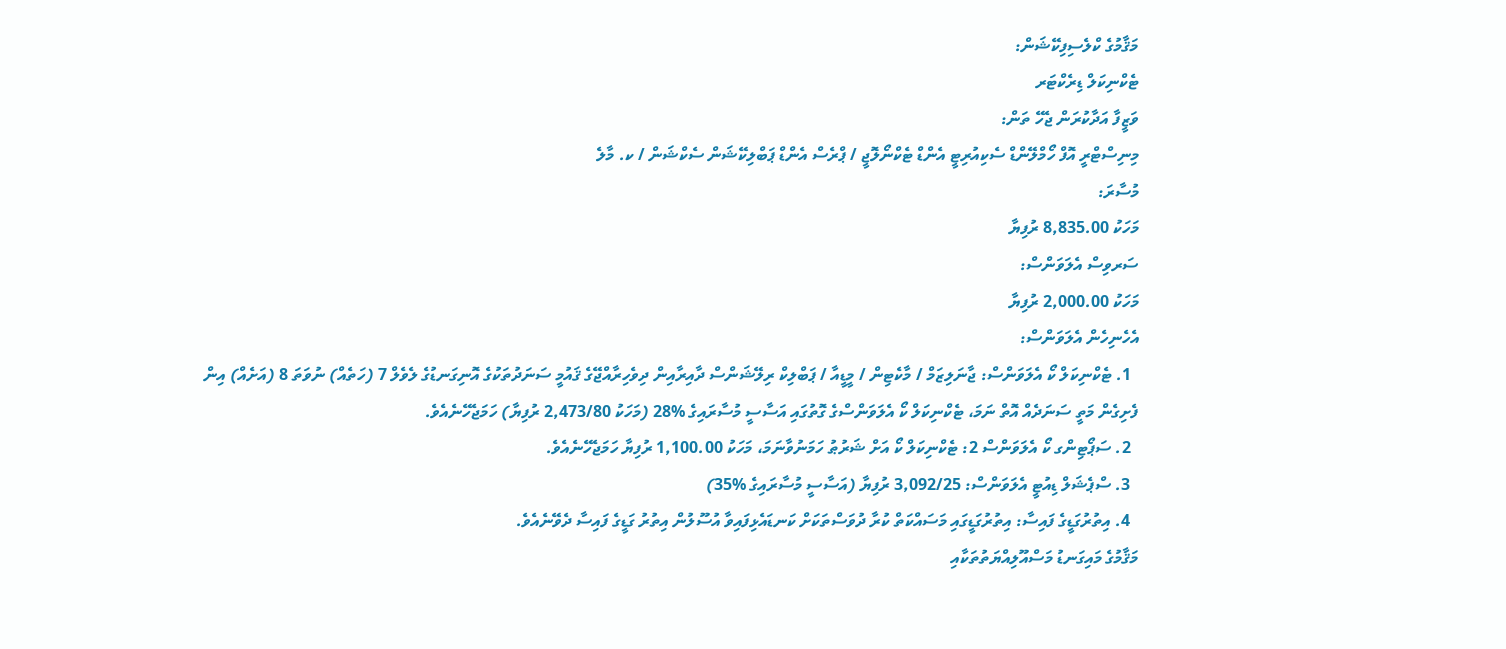މަޤާމުގެ ކްލެސިފިކޭޝަން:
ޓެކްނިކަލް ޑިރެކްޓަރ
ވަޒީފާ އަދާކުރަން ޖެހޭ ތަން:
މިނިސްޓްރީ އޮފް ހޯމްލޭންޑް ސެކިއުރިޓީ އެންޑް ޓެކްނޯލޮޖީ / ޕްރެސް އެންޑް ޕަބްލިކޭޝަން ސެކްޝަން / ކ. މާލެ
މުސާރަ:
މަހަކު 8,835.00 ރުފިޔާ
ސަރވިސް އެލަވަންސް:
މަހަކު 2,000.00 ރުފިޔާ
އެހެނިހެން އެލަވަންސް:
  1. ޓެކްނިކަލް ކޯ އެލަވަންސް: ޖާނަލިޒަމް / މާކެޓިން / މީޑީއާ / ޕަބްލިކް ރިލޭޝަންސް ދާއިރާއިން ދިވެހިރާއްޖޭގެ ޤައުމީ ސަނަދުތަކުގެ އޮނިގަނޑުގެ ލެވެލް 7 (ހަތެއް) ނުވަތަ 8 (އަށެއް) އިން ފެށިގެން މަތީ ސަނަދެއް އޮތް ނަމަ، ޓެކްނިކަލް ކޯ އެލަވަންސްގެ ގޮތުގައި އަސާސީ މުސާރައިގެ %28 (މަހަކު 2,473/80 ރުފިޔާ) ހަމަޖެހޭނެއެވެ.
  2. ސަޕޯޓިންގ ކޯ އެލަވަންސް 2: ޓެކްނިކަލް ކޯ އަށް ޝަރުޠު ހަމަނުވާނަމަ، މަހަކު 1,100.00 ރުފިޔާ ހަމަޖެހޭނެއެވެ.
  3. ސްޕެޝަލް ޑިއުޓީ އެލަވަންސް: 3,092/25 ރުފިޔާ (އަސާސީ މުސާރައިގެ %35)
  4. އިތުރުގަޑީގެ ފައިސާ: އިތުރުގަޑީގައި މަސައްކަތް ކުރާ ދުވަސްތަކަށް ކަނޑައެޅިފައިވާ އުސޫލުން އިތުރު ގަޑީގެ ފައިސާ ދެވޭނެއެވެ.
މަޤާމުގެ މައިގަނޑު މަސްއޫލިއްޔަތުތަކާއި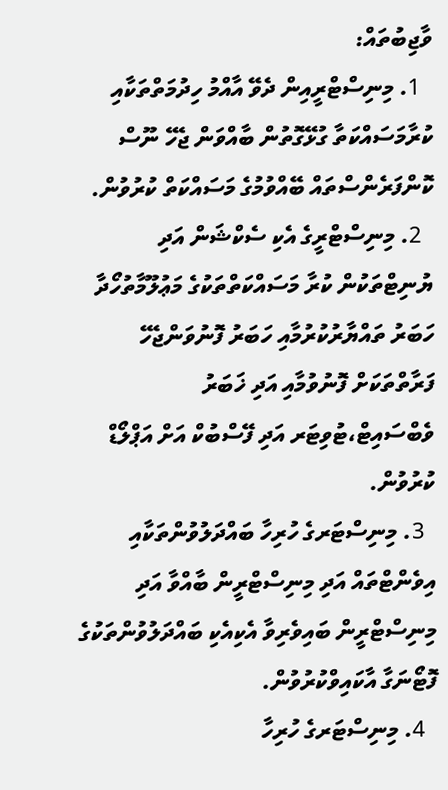ވާޖިބުތައް:
  1. މިނިސްޓްރީއިން ދެވޭ އާއްމު ހިދުމަތްތަކާއި ކުރާމަސައްކަތާ ގުޅޭގޮތުން ބާއްވަން ޖެހޭ ނޫސް ކޮންފަރެންސްތައް ބޭއްވުމުގެ މަސައްކަތް ކުރުވުން.
  2. މިނިސްޓްރީގެ އެކި ސެކްޝަން އަދި ޔުނިޓްތަކުން ކުރާ މަސައްކަތްތަކުގެ މަޢުލޫމާތުހޯދާ ހަބަރު ތައްޔާރުކުރުމާއި ހަބަރު ފޮނުވަންޖެހޭ ފަރާތްތަކަށް ފޮނުވުމާއި އަދި ޚަބަރު ވެބްސައިޓް،ޓުވިޓަރ އަދި ފޭސްބުކް އަށް އަޕްލޯޑް ކުރުވުން.
  3. މިނިސްޓަރގެ ހުރިހާ ބައްދަލުވުންތަކާއި އިވެންޓްތައް އަދި މިނިސްޓްރީން ބާއްވާ އަދި މިނިސްޓްރީން ބައިވެރިވާ އެކިއެކި ބައްދަލުވުންތަކުގެ ފޮޓޯނަގާ އާކައިވްކުރުވުން.
  4. މިނިސްޓަރގެ ހުރިހާ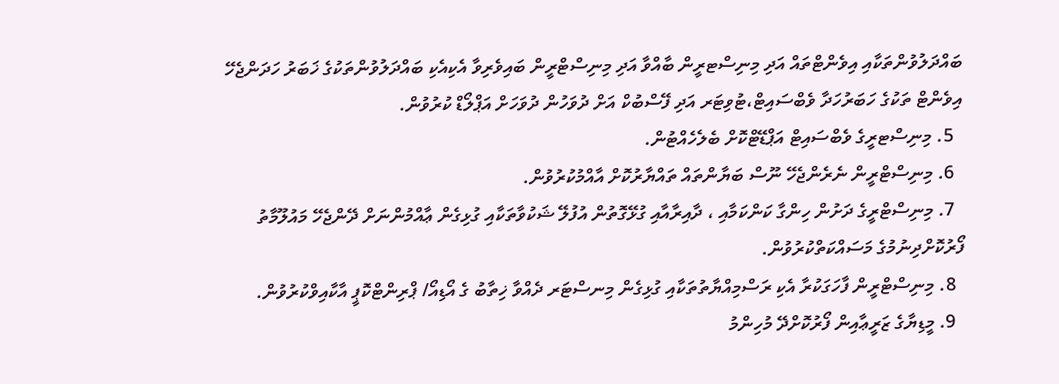ބައްދަލުވުންތަކާއި އިވެންޓްތައް އަދި މިނިސްޓރީން ބާއްވާ އަދި މިނިސްޓްރީން ބައިވެރިވާ އެކިއެކި ބައްދަލުވުންތަކުގެ ޚަބަރު ހަދަންޖެހޭ އިވެންޓް ތަކުގެ ހަބަރުހަދާ ވެބްސައިޓް،ޓުވިޓަރ އަދި ފޭސްބުކް އަށް ދުވަހުން ދުވަހަށް އަޕްލޯޑް ކުރުވުން.
  5. މިނިސްޓރީގެ ވެބްސައިޓް އަޕްޑޭޓްކޮށް ބެލެހެއްޓުން.
  6. މިނިސްޓްރީން ނެރެންޖެހޭ ނޫސް ބަޔާންތައް ތައްޔާރުކޮށް އާއްމުކުރުވުން.
  7. މިނިސްޓްރީގެ ދަށުން ހިންގާ ކަންކަމާއި ، ދާއިރާއާއި ގުޅޭގޮތުން އުފުލޭ ޝަކުވާތަކާއި ގުޅިގެން ޢާއްމުންނަށް ދޭންޖެހޭ މައުލޫމާތު ފޯރުކޮށްދިނުމުގެ މަސައްކަތްކުރުވުން.
  8. މިނިސްޓްރީން ފާހަގަކުރާ އެކި ރަސްމިއްޔާތުތަކާއި ގުޅިގެން މިނސްޓަރ ދެއްވާ ޚިތާބު ގެ އޯޑިއޯ/ ޕްރިންޓްކޮޕީ އާކާއިވްކުރުވުން.
  9. މީޑިޔާގެ ޒަރީޢާއިން ފޯރުކޮށްދޭ މުހިންމު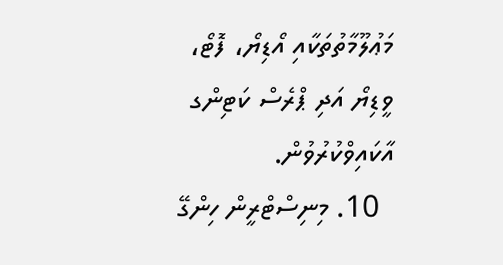މަޢުލޫމާތުތަކާއި އޯޑިޔޯ، ފޮޓޯ، ވީޑިޔޯ އަދި ޕްރެސް ކަޓިންގ އާކައިވްކުރުވުން.
  10. މިނިސްޓްރީން ހިންގޭ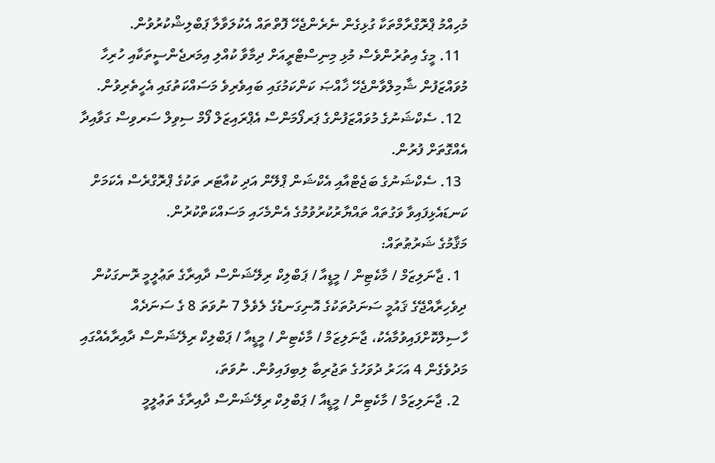މުހިއްމު ޕްރޮގްރާމްތަކާ ގުޅިގެން ނެރެންޖެހޭ ފޮތްތައް އެކުލަވާލާ ޕަބްލިޝްކުރުވުން.
  11. މީގެ އިތުރުންވެސް މުޅި މިނިސްޓްރީއަށް ދިމާވާ ކުއްލި އިމަރޖެންސީތަކާއި ހުރިހާ މުވައްޒަފުން ޝާމިލްވާންޖެހޭ ޚާއްޞަ ކަންކަމުގައި ބައިވެރިވެ މަސައްކަތުގައި އެހީތެރިވުން.
  12. ސެކްޝަނުގެ މުވައްޒަފުންގެ ޕަރފޯމަންސް އެޕްރައިޒަލް ފޯމް ސިވިލް ސަރވިސް ގަވާއިދާ އެއްގޮތަށް ފުރުން.
  13. ސެކްޝަނުގެ ބަޖެޓްއާއި އެކްޝަން ޕްލޭން އަދި ކުއާޓަރ ތަކުގެ ޕްރޮގްރެސް އެކަމަށް ކަނޑައެޅިފައިވާ ވަގުތައް ތައްޔާރުކުރުވުމުގެ އެންމެހައި މަސައްކަތްކުރުން.
މަޤާމުގެ ޝަރުޠުތައް:
  1. ޖާނަލިޒަމް / މާކެޓިން / މީޑީއާ / ޕަބްލިކް ރިލޭޝަންސް ދާއިރާގެ ތަޢުލީމީ ރޮނގަކުން ދިވެހިރާއްޖޭގެ ޤައުމީ ސަނަދުތަކުގެ އޮނިގަނޑުގެ ލެވެލް 7 ނުވަތަ 8 ގެ ސަނަދެއް ހާސިލްކޮށްފައިވުމާއެކު، ޖާނަލިޒަމް / މާކެޓިން / މީޑީއާ / ޕަބްލިކް ރިލޭޝަންސް ދާއިރާއެއްގައި މަދުވެގެން 4 އަހަރު ދުވަހުގެ ތަޖުރިބާ ލިބިފައިވުން. ނުވަތަ،
  2. ޖާނަލިޒަމް / މާކެޓިން / މީޑީއާ / ޕަބްލިކް ރިލޭޝަންސް ދާއިރާގެ ތަޢުލީމީ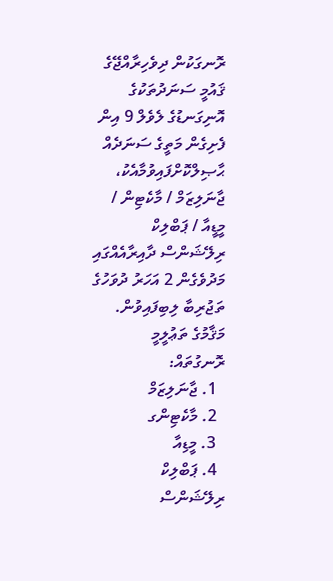ރޮނގަކުން ދިވެހިރާއްޖޭގެ ޤައުމީ ސަނަދުތަކުގެ އޮނިގަނޑުގެ ލެވެލް 9 އިން ފެށިގެން މަތީގެ ސަނަދެއް ޙާޞިލްކޮށްފައިވުމާއެކު، ޖާނަލިޒަމް / މާކެޓިން / މީޑީއާ / ޕަބްލިކް ރިލޭޝަންސް ދާއިރާއެއްގައި މަދުވެގެން 2 އަހަރު ދުވަހުގެ ތަޖުރިބާ ލިބިފައިވުން.
މަޤާމުގެ ތަޢުލީމީ ރޮނގުތައް:
  1. ޖާނަލިޒަމް
  2. މާކެޓިންގ
  3. މީޑިއާ
  4. ޕަބްލިކް ރިލޭޝަންސް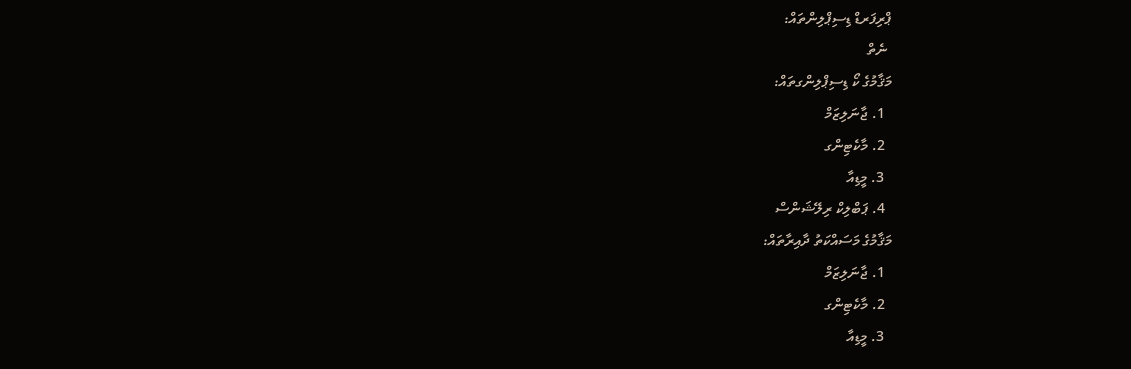ޕްރިފަރޑް ޑިސިޕްލިންތައް:
 ނެތް
މަޤާމުގެ ކޯ ޑިސިޕްލިންގތައް:
  1. ޖާނަލިޒަމް
  2. މާކެޓިންގ
  3. މީޑިއާ
  4. ޕަބްލިކް ރިލޭޝަންސް
މަޤާމުގެ މަސައްކަތު ދާއިރާތައް:
  1. ޖާނަލިޒަމް
  2. މާކެޓިންގ
  3. މީޑިއާ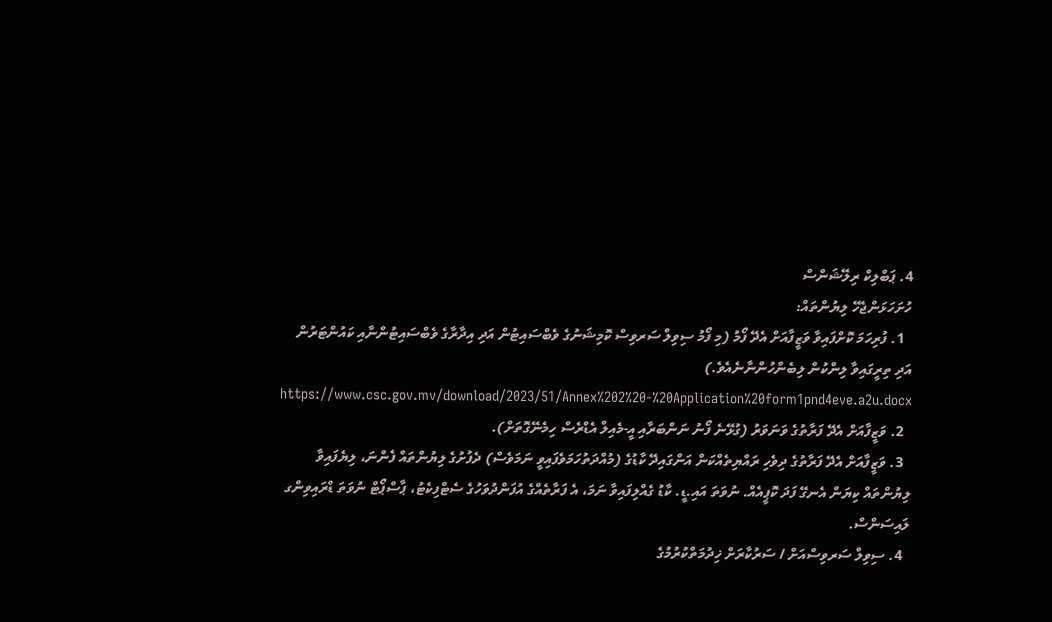4. ޕަބްލިކް ރިލޭޝަންސް
ހުށަހަޅަންޖެހޭ ލިޔުންތައް:
  1. ފުރިހަމަ ކޮށްފައިވާ ވަޒީފާއަށް އެދޭ ފޯމު (މި ފޯމު ސިވިލް ސަރވިސް ކޮމިޝަނުގެ ވެބްސައިޓުން އަދި އިދާރާގެ ވެބްސައިޓުންނާއި ކައުންޓަރުން އަދި ތިރީގައިވާ ލިންކުން ލިބެންހުންނާނެއެވެ.)  https://www.csc.gov.mv/download/2023/51/Annex%202%20-%20Application%20form1pnd4eve.a2u.docx
  2. ވަޒީފާއަށް އެދޭ ފަރާތުގެ ވަނަވަރު (ގުޅޭނެ ފޯނު ނަންބަރާއި އީ-މެއިލް އެޑްރެސް ހިމެނޭގޮތަށް).
  3. ވަޒީފާއަށް އެދޭ ފަރާތުގެ ދިވެހި ރައްޔިތެއްކަން އަންގައިދޭ ކާޑުގެ (މުއްދަތުހަމަވެފައިވީ ނަމަވެސް) ދެފުށުގެ ލިޔުންތައް ފެންނަ، ލިޔެފައިވާ ލިޔުންތައް ކިޔަން އެނގޭ ފަދަ ކޮޕީއެއް. ނުވަތަ އައި.ޑީ. ކާޑު ގެއްލިފައިވާ ނަމަ، އެ ފަރާތެއްގެ އުފަންދުވަހުގެ ސެޓްފިކެޓު، ޕާސްޕޯޓް ނުވަތަ ޑްރައިވިންގ ލައިސަންސް.
  4. ސިވިލް ސަރވިސްއަށް / ސަރުކާރަށް ޚިދުމަތްކުރުމުގެ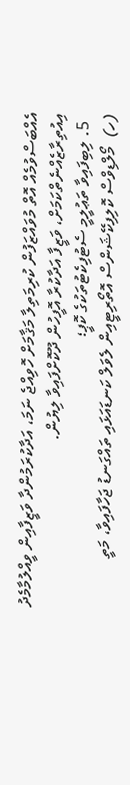އެއްބަސްވުމެއް އޮތް މުވައްޒަފުން ކުރިމަތިލާ މަޤާމަށް ހޮވިއްޖެ ނަމަ، އަދާކުރަމުންދާ ވަޒީފާއިން ވީއްލުމާމެދު އިއުތިރާޒެއްނެތްކަމަށް، ވަޒީފާ އަދާކުރާ އޮފީހުން ދޫކޮށްފައިވާ ލިޔުން.
  5. ލިބިފައިވާ ތަޢުލީމީ ސެޓުފިކެޓުތަކުގެ ކޮޕީ؛
(ހ)  މޯލްޑިވްސް ކޮލިފިކޭޝަންސް އޮތޯރިޓީއިން ލެވަލް ކަނޑައަޅައި ތައްގަނޑު ޖަހާފައިވާ، މަތީ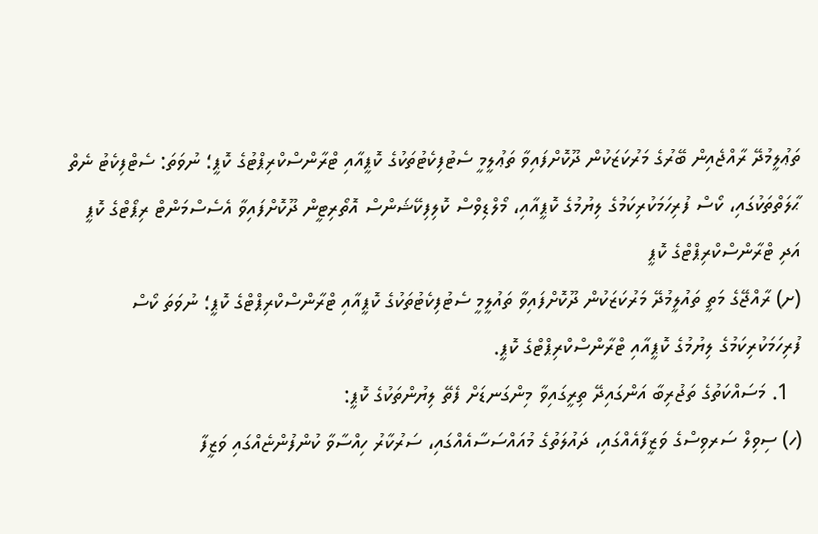ތަޢުލީމުދޭ ރާއްޖެއިން ބޭރުގެ މަރުކަޒަކުން ދޫކޮށްފައިވާ ތަޢުލީމީ ސެޓުފިކެޓުތަކުގެ ކޮޕީއާއި ޓްރާންސްކްރިޕްޓުގެ ކޮޕީ؛ ނުވަތަ: ސެޓްފިކެޓު ނެތް ޙާލަތްތަކުގައި، ކޯސް ފުރިހަމަކުރިކަމުގެ ލިޔުމުގެ ކޮޕީއާއި، މޯލްޑިވްސް ކޮލިފިކޭޝަންސް އޮތޯރިޓީން ދޫކޮށްފައިވާ އެސެސްމަންޓް ރިޕޯޓްގެ ކޮޕީ އަދި ޓްރާންސްކްރިޕްޓްގެ ކޮޕީ
(ށ) ރާއްޖޭގެ މަތީ ތައުލީމުދޭ މަރުކަޒަކުން ދޫކޮށްފައިވާ ތައުލީމީ ސެޓުފިކެޓުތަކުގެ ކޮޕީއާއި ޓްރާންސްކްރިޕްޓްގެ ކޮޕީ؛ ނުވަތަ ކޯސް ފުރިހަމަކުރިކަމުގެ ލިޔުމުގެ ކޮޕީއާއި ޓްރާންސްކްރިޕްޓްގެ ކޮޕީ.
  1. މަސައްކަތުގެ ތަޖުރިބާ އަންގައިދޭ ތިރީގައިވާ މިންގަނޑަށް ފެތޭ ލިޔުންތަކުގެ ކޮޕީ:
(ހ) ސިވިލް ސަރވިސްގެ ވަޒީފާއެއްގައި، ދައުލަތުގެ މުއައްސަސާއެއްގައި، ސަރުކާރު ހިއްސާވާ ކުންފުންޏެއްގައި ވަޒީފާ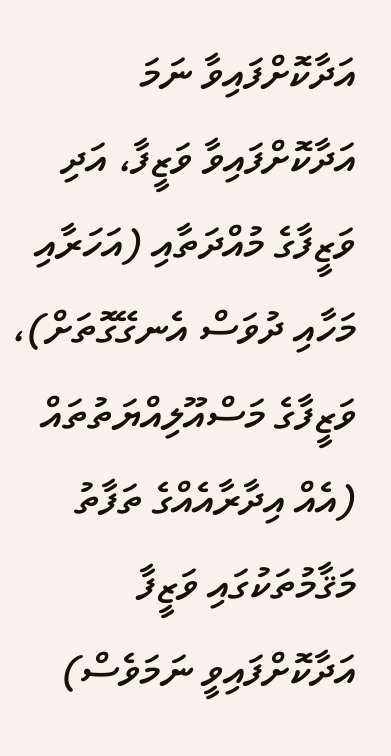އަދާކޮށްފައިވާ ނަމަ އަދާކޮށްފައިވާ ވަޒީފާ، އަދި ވަޒީފާގެ މުއްދަތާއި (އަހަރާއި މަހާއި ދުވަސް އެނގޭގޮތަށް)، ވަޒީފާގެ މަސްއޫލިއްޔަތުތައް (އެއް އިދާރާއެއްގެ ތަފާތު މަޤާމުތަކުގައި ވަޒީފާ އަދާކޮށްފައިވީ ނަމަވެސް)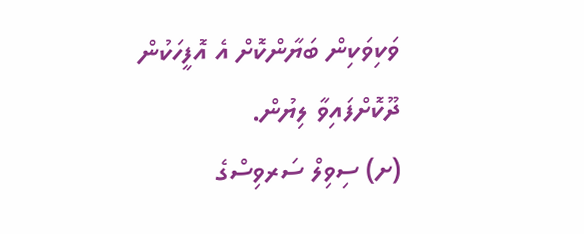ވަކިވަކިން ބަޔާންކޮށް އެ އޮފީހަކުން ދޫކޮށްފައިވާ ލިޔުން.
(ށ) ސިވިލް ސަރވިސްގެ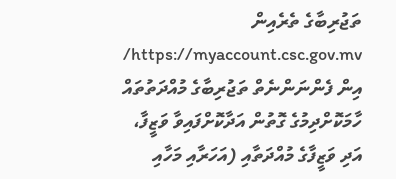ތަޖުރިބާގެ ތެރެއިން https://myaccount.csc.gov.mv/ އިން ފެންނަންނެތް ތަޖުރިބާގެ މުއްދަތުތައް ހާމަކޮށްދިމުގެ ގޮތުން އަދާކޮށްފައިވާ ވަޒީފާ، އަދި ވަޒީފާގެ މުއްދަތާއި (އަހަރާއި މަހާއި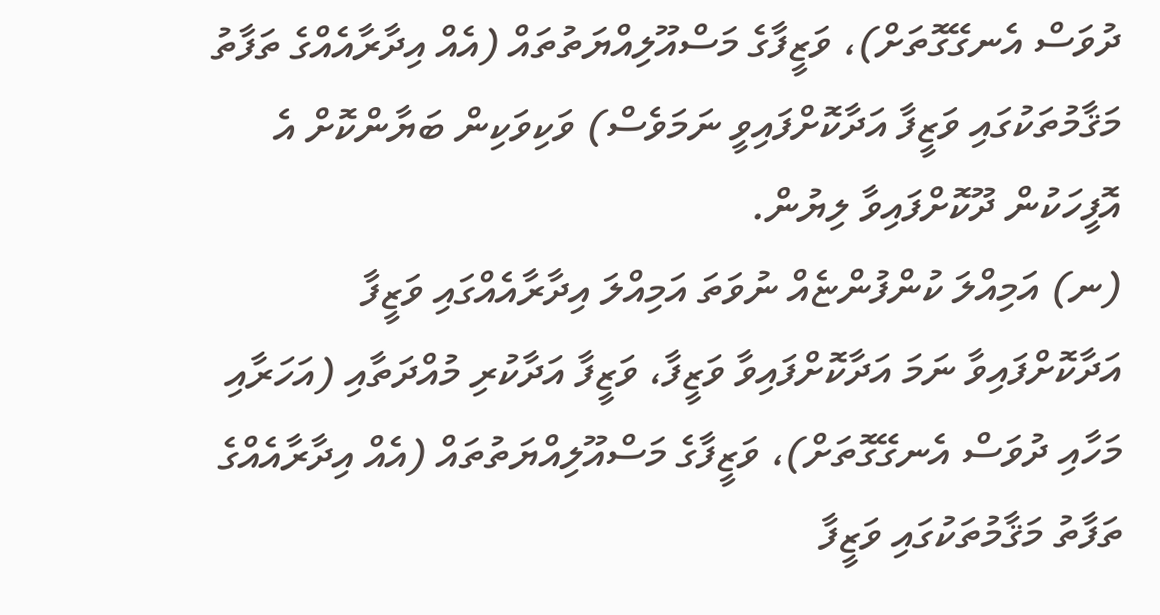ދުވަސް އެނގޭގޮތަށް)، ވަޒީފާގެ މަސްއޫލިއްޔަތުތައް (އެއް އިދާރާއެއްގެ ތަފާތު މަޤާމުތަކުގައި ވަޒީފާ އަދާކޮށްފައިވީ ނަމަވެސް) ވަކިވަކިން ބަޔާންކޮށް އެ އޮފީހަކުން ދޫކޮށްފައިވާ ލިޔުން.
(ނ) އަމިއްލަ ކުންފުންޏެއް ނުވަތަ އަމިއްލަ އިދާރާއެއްގައި ވަޒީފާ އަދާކޮށްފައިވާ ނަމަ އަދާކޮށްފައިވާ ވަޒީފާ، ވަޒީފާ އަދާކުރި މުއްދަތާއި (އަހަރާއި މަހާއި ދުވަސް އެނގޭގޮތަށް)، ވަޒީފާގެ މަސްއޫލިއްޔަތުތައް (އެއް އިދާރާއެއްގެ ތަފާތު މަޤާމުތަކުގައި ވަޒީފާ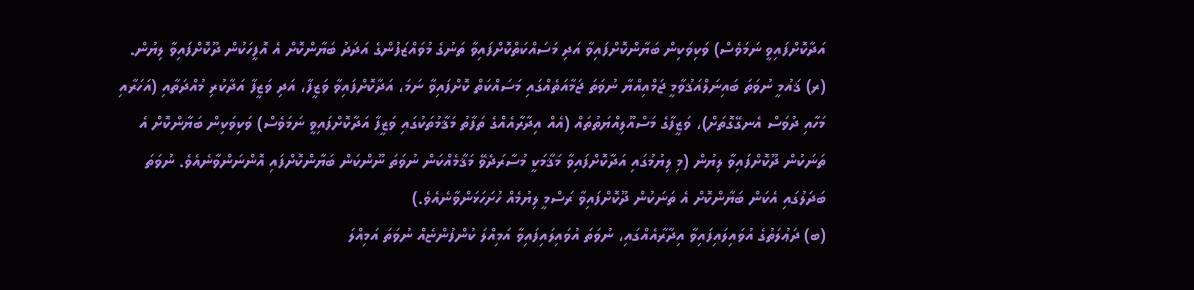އަދާކޮށްފައިވީ ނަމަވެސް) ވަކިވަކިން ބަޔާންކޮށްފައިވާ އަދި މަސައްކަތްކޮށްފައިވާ ތަނުގެ މުވައްޒަފުންގެ އަދަދު ބަޔާންކޮށް އެ އޮފީހަކުން ދޫކޮށްފައިވާ ލިޔުން.
(ރ) ޤައުމީ ނުވަތަ ބައިނަލްއަޤުވާމީ ޖަމްއިއްޔާ ނުވަތަ ޖަމާއަތެއްގައި މަސައްކަތް ކޮށްފައިވާ ނަމަ، އަދާކޮށްފައިވާ ވަޒީފާ، އަދި ވަޒީފާ އަދާކުރި މުއްދަތާއި (އަހަރާއި މަހާއި ދުވަސް އެނގޭގޮތަށް)، ވަޒީފާގެ މަސްއޫލިއްޔަތުތައް (އެއް އިދާރާއެއްގެ ތަފާތު މަޤާމުތަކުގައި ވަޒީފާ އަދާކޮށްފައިވީ ނަމަވެސް) ވަކިވަކިން ބަޔާންކޮށް އެ ތަނަކުން ދޫކޮށްފައިވާ ލިޔުން (މި ލިޔުމުގައި އަދާކޮށްފައިވާ މަޤާމަކީ މުސާރަދެވޭ މަޤާމެއްކަން ނުވަތަ ނޫންކަން ބަޔާންކޮށްފައި އޮންނަންވާނެއެވެ. ނުވަތަ ބަދަލުގައި އެކަން ބަޔާންކޮށް އެ ތަނަކުން ދޫކޮށްފައިވާ ރަސްމީ ލިޔުމެއް ހުށަހަޅަންވާނެއެވެ.)
(ބ) ދަޢުލަތުގެ އުވައިލައިފައިވާ އިދާރާއެއްގައި، ނުވަތަ އުވައިލައިފައިވާ އަމިއްލަ ކުންފުންޏެއް ނުވަތަ އަމިއްލަ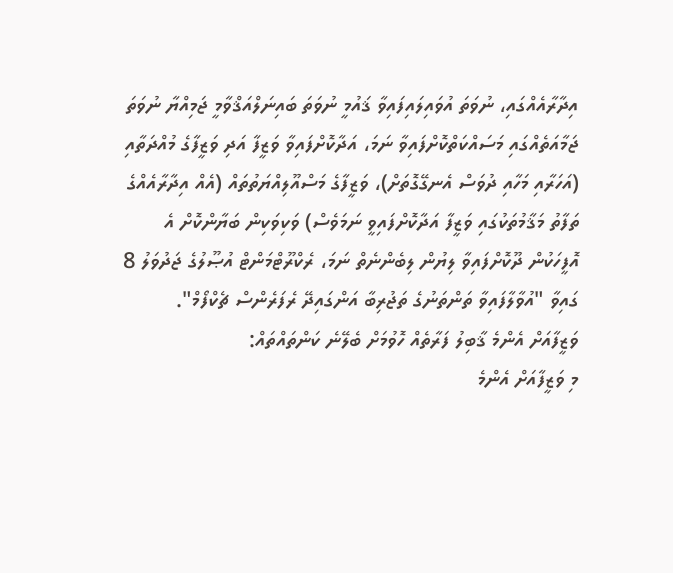އިދާރާއެއްގައި، ނުވަތަ އުވައިލައިފައިވާ ޤައުމީ ނުވަތަ ބައިނަލްއަޤްވާމީ ޖަމިއްޔާ ނުވަތަ ޖަމާއަތެއްގައި މަސައްކަތްކޮށްފައިވާ ނަމަ، އަދާކޮށްފައިވާ ވަޒީފާ އަދި ވަޒީފާގެ މުއްދަތާއި (އަހަރާއި މަހާއި ދުވަސް އެނގޭގޮތަށް)، ވަޒީފާގެ މަސްއޫލިއްޔަތުތައް (އެއް އިދާރާއެއްގެ ތަފާތު މަޤާމުތަކުގައި ވަޒީފާ އަދާކޮށްފައިވީ ނަމަވެސް) ވަކިވަކިން ބަޔާންކޮށް އެ އޮފީހަކުން ދޫކޮށްފައިވާ ލިޔުން ލިބެންނެތް ނަމަ، ރެކްރޫޓްމަންޓް އުޞޫލުގެ ޖަދުވަލު 8 ގައިވާ "އުވާލާފައިވާ ތަންތަނުގެ ތަޖުރިބާ އަންގައިދޭ ރެފަރެންސް ޗެކްފޯމް".
ވަޒީފާއަށް އެންމެ ޤާބިލު ފަރާތެއް ހޮވުމަށް ބެލޭނެ ކަންތައްތައް:
މި ވަޒީފާއަށް އެންމެ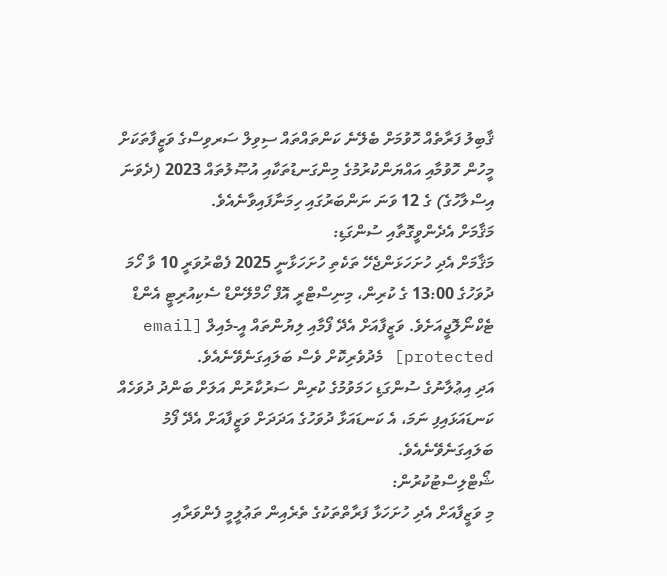ޤާބިލު ފަރާތެއް ހޮވުމަށް ބެލޭނެ ކަންތައްތައް ސިވިލް ސަރވިސްގެ ވަޒީފާތަކަށް މީހުން ހޮވުމާއި އައްޔަންކުރުމުގެ މިންގަނޑުތަކާއި އުޞޫލުތައް 2023 (ދެވަނަ އިސްލާހުގެ) ގެ 12 ވަނަ ނަންބަރުގައި ހިމަނާފައިވާނެއެވެ.
މަޤާމަށް އެދެންވީގޮތާއި ސުންގަޑި:
މަޤާމަށް އެދި ހުށަހަޅަންޖެހޭ ތަކެތި ހުށަހަޅާނީ 2025 ފެބްރުވަރީ 10 ވާ ހޯމަ ދުވަހުގެ 13:00 ގެ ކުރިން، މިނިސްޓްރީ އޮފް ހޯމްލޭންޑް ސެކިއުރިޓީ އެންޑް ޓެކްނޯލޮޖީއަށެވެ. ވަޒީފާއަށް އެދޭ ފޯމާއި ލިޔުންތައް އީ-މެއިލް [email protected] މެދުވެރިކޮށް ވެސް ބަލައިގަނެވޭނެއެވެ.
އަދި އިޢުލާނުގެ ސުންގަޑި ހަމަވުމުގެ ކުރިން ސަރުކާރުން އަލަށް ބަންދު ދުވަހެއް ކަނޑައަޅައިފި ނަމަ، އެ ކަނޑައަޅާ ދުވަހުގެ އަދަދަށް ވަޒީފާއަށް އެދޭ ފޯމު ބަލައިގަނެވޭނެއެވެ.
ޝޯޓްލިސްޓުކުރުން:
މި ވަޒީފާއަށް އެދި ހުށަހަޅާ ފަރާތްތަކުގެ ތެރެއިން ތަޢުލީމީ ފެންވަރާއި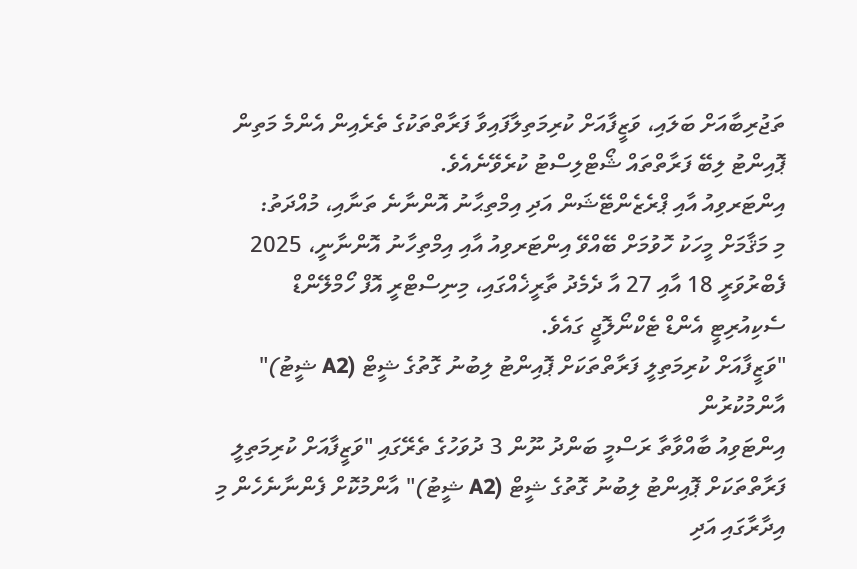ތަޖުރިބާއަށް ބަލައި، ވަޒީފާއަށް ކުރިމަތިލާފައިވާ ފަރާތްތަކުގެ ތެރެއިން އެންމެ މަތިން ޕޮއިންޓު ލިބޭ ފަރާތްތައް ޝޯޓްލިސްޓު ކުރެވޭނެއެވެ.
އިންޓަރވިއު އާއި ޕްރެޒެންޓޭޝަން އަދި އިމްތިޙާނު އޮންނާނެ ތަނާއި، މުއްދަތު:
މި މަޤާމަށް މީހަކު ހޮވުމަށް ބޭއްވޭ އިންޓަރވިއު އާއި އިމްތިހާނު އޮންނާނީ، 2025 ފެބްރުވަރީ 18 އާއި 27 އާ ދެމެދު ތާރީޚެއްގައި، މިނިސްޓްރީ އޮފް ހޯމްލޭންޑް ސެކިއުރިޓީ އެންޑް ޓެކްނޯލޮޖީ ގައެވެ.
"ވަޒީފާއަށް ކުރިމަތިލީ ފަރާތްތަކަށް ޕޮއިންޓު ލިބުނު ގޮތުގެ ޝީޓް (A2 ޝީޓު)" އާންމުކުރުން
އިންޓަވިއު ބާއްވާތާ ރަސްމީ ބަންދު ނޫން 3 ދުވަހުގެ ތެރޭގައި "ވަޒީފާއަށް ކުރިމަތިލީ ފަރާތްތަކަށް ޕޮއިންޓު ލިބުނު ގޮތުގެ ޝީޓް (A2 ޝީޓު)" އާންމުކޮށް ފެންނާނެހެން މި އިދާރާގައި އަދި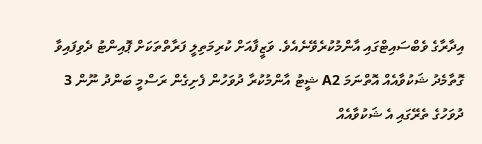އިދާރާގެ ވެބްސައިޓްގައި އާންމުކުރެވޭނެއެވެ. ވަޒީފާއަށް ކުރިމަތިލީ ފަރާތްތަކަށް ޕޮއިންޓު ދެވިފައިވާ ގޮތާމެދު ޝަކުވާއެއް އޮތްނަމަ A2 ޝީޓު އާންމުކުރާ ދުވަހުން ފެށިގެން ރަސްމީ ބަންދު ނޫން 3 ދުވަހުގެ ތެރޭގައި އެ ޝަކުވާއެއް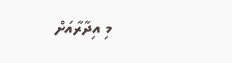މި އިދާރާއަށް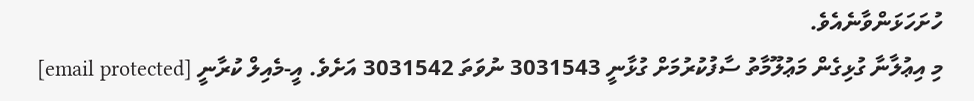ހުށަހަޅަންވާނެއެވެ.
މި އިޢުލާނާ ގުޅިގެން މަޢުލޫމާތު ސާފުކުރުމަށް ގުޅާނީ 3031543 ނުވަތަ 3031542 އަށެވެ. އީ-މެއިލް ކުރާނީ [email protected]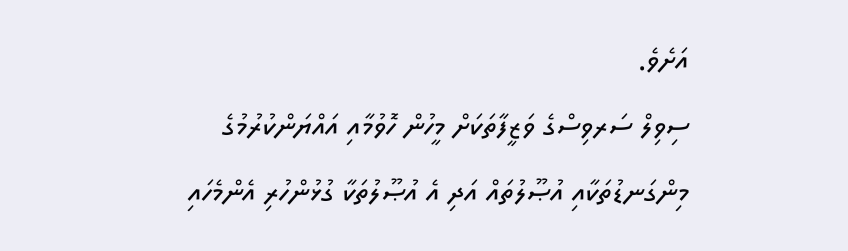އަށެވެ.
ސިވިލް ސަރވިސްގެ ވަޒީފާތަކަށް މީހުން ހޮވުމާއި އައްޔަންކުރުމުގެ މިންގަނޑުތަކާއި އުޞޫލުތައް އަދި އެ އުޞޫލުތަކާ ގުޅުންހުރި އެންމެހައި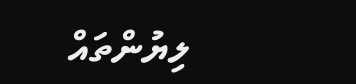ލިޔުންތައް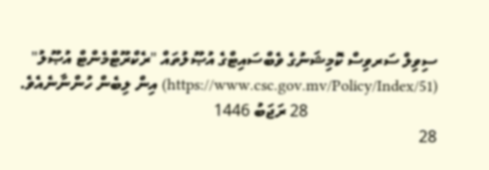ސިވިލް ސަރވިސް ކޮމިޝަނުގެ ވެބްސައިޓްގެ އުޞޫލުތައް "ރެކްރޫޓްމެންޓް އުޞޫލު"  (https://www.csc.gov.mv/Policy/Index/51) އިން ލިބެން ހުންނާނެއެވެ.
                               28 ރަޖަބު 1446
28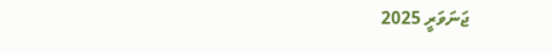ޖަނަވަރީ 2025